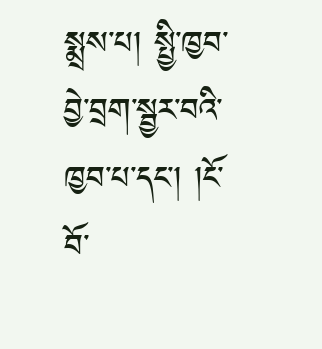སྨྲས་པ། སྤྱི་ཁྱབ་བྱེ་བྲག་སྦྱར་བའི་ཁྱབ་པ་དང་། །ངོ་བོ་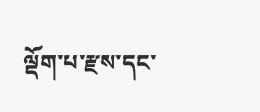ལྡོག་པ་རྫས་དང་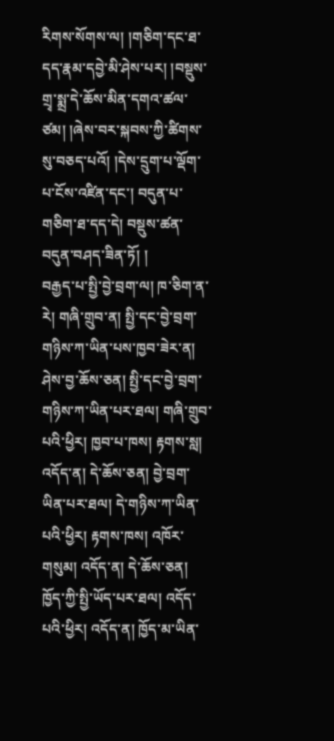རིགས་སོགས་ལ། །གཅིག་དང་ཐ་དད་རྣམ་དབྱེ་མི་ཤེས་པར། །བསྡུས་གྲྭ་སྨྲ་དེ་ཆོས་མིན་དགའ་ཚལ་ཙམ། །ཞེས་བར་སྐབས་ཀྱི་ཚིགས་སུ་བཅད་པའོ། །དེས་དྲུག་པ་ལྡོག་པ་ངོས་འཛིན་དང་། བདུན་པ་གཅིག་ཐ་དད་དེ། བསྡུས་ཚན་བདུན་བཤད་ཟིན་ཏོ། །
བརྒྱད་པ་སྤྱི་བྱེ་བྲག་ལ། ཁ་ཅིག་ན་རེ། གཞི་གྲུབ་ན། སྤྱི་དང་བྱེ་བྲག་གཉིས་ཀ་ཡིན་པས་ཁྱབ་ཟེར་ན། ཤེས་བྱ་ཆོས་ཅན། སྤྱི་དང་བྱེ་བྲག་གཉིས་ཀ་ཡིན་པར་ཐལ། གཞི་གྲུབ་པའི་ཕྱིར། ཁྱབ་པ་ཁས། རྟགས་སླ། འདོད་ན། དེ་ཆོས་ཅན། བྱེ་བྲག་ཡིན་པར་ཐལ། དེ་གཉིས་ཀ་ཡིན་པའི་ཕྱིར། རྟགས་ཁས། འཁོར་གསུམ། འདོད་ན། དེ་ཆོས་ཅན། ཁྱོད་ཀྱི་སྤྱི་ཡོད་པར་ཐལ། འདོད་པའི་ཕྱིར། འདོད་ན། ཁྱོད་མ་ཡིན་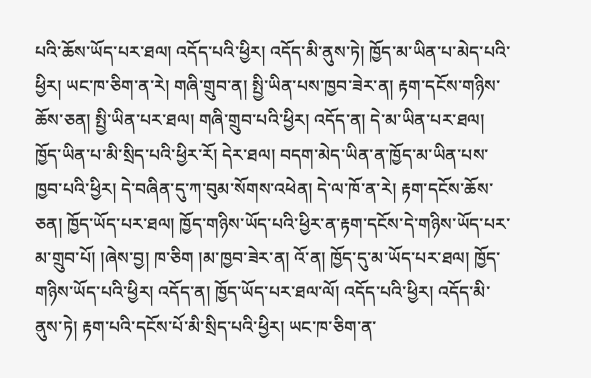པའི་ཆོས་ཡོད་པར་ཐལ། འདོད་པའི་ཕྱིར། འདོད་མི་ནུས་ཏེ། ཁྱོད་མ་ཡིན་པ་མེད་པའི་ཕྱིར། ཡང་ཁ་ཅིག་ན་རེ། གཞི་གྲུབ་ན། སྤྱི་ཡིན་པས་ཁྱབ་ཟེར་ན། རྟག་དངོས་གཉིས་ཆོས་ཅན། སྤྱི་ཡིན་པར་ཐལ། གཞི་གྲུབ་པའི་ཕྱིར། འདོད་ན། དེ་མ་ཡིན་པར་ཐལ། ཁྱོད་ཡིན་པ་མི་སྲིད་པའི་ཕྱིར་རོ། དེར་ཐལ། བདག་མེད་ཡིན་ན་ཁྱོད་མ་ཡིན་པས་ཁྱབ་པའི་ཕྱིར། དེ་བཞིན་དུ་ཀ་བུམ་སོགས་འཕེན། དེ་ལ་ཁོ་ན་རེ། རྟག་དངོས་ཆོས་ཅན། ཁྱོད་ཡོད་པར་ཐལ། ཁྱོད་གཉིས་ཡོད་པའི་ཕྱིར་ན་རྟག་དངོས་དེ་གཉིས་ཡོད་པར་མ་གྲུབ་པོ། །ཞེས་བྱ། ཁ་ཅིག །མ་ཁྱབ་ཟེར་ན། འོ་ན། ཁྱོད་དུ་མ་ཡོད་པར་ཐལ། ཁྱོད་གཉིས་ཡོད་པའི་ཕྱིར། འདོད་ན། ཁྱོད་ཡོད་པར་ཐལ་ལོ། འདོད་པའི་ཕྱིར། འདོད་མི་ནུས་ཏེ། རྟག་པའི་དངོས་པོ་མི་སྲིད་པའི་ཕྱིར། ཡང་ཁ་ཅིག་ན་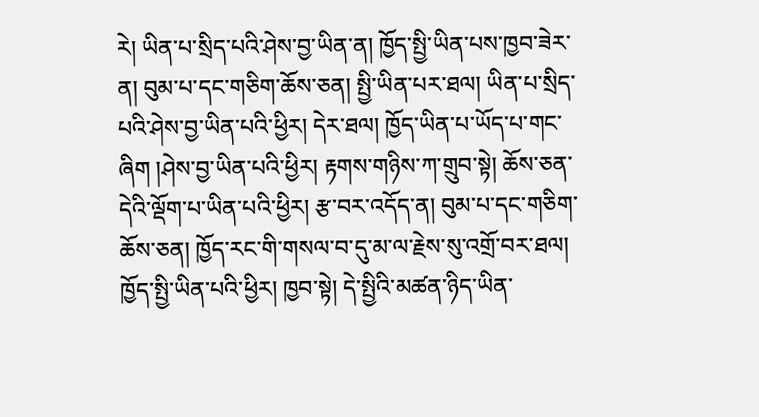རེ། ཡིན་པ་སྲིད་པའི་ཤེས་བྱ་ཡིན་ན། ཁྱོད་སྤྱི་ཡིན་པས་ཁྱབ་ཟེར་ན། བུམ་པ་དང་གཅིག་ཆོས་ཅན། སྤྱི་ཡིན་པར་ཐལ། ཡིན་པ་སྲིད་པའི་ཤེས་བྱ་ཡིན་པའི་ཕྱིར། དེར་ཐལ། ཁྱོད་ཡིན་པ་ཡོད་པ་གང་ཞིག །ཤེས་བྱ་ཡིན་པའི་ཕྱིར། རྟགས་གཉིས་ཀ་གྲུབ་སྟེ། ཆོས་ཅན་དེའི་ལྡོག་པ་ཡིན་པའི་ཕྱིར། རྩ་བར་འདོད་ན། བུམ་པ་དང་གཅིག་ཆོས་ཅན། ཁྱོད་རང་གི་གསལ་བ་དུ་མ་ལ་རྗེས་སུ་འགྲོ་བར་ཐལ། ཁྱོད་སྤྱི་ཡིན་པའི་ཕྱིར། ཁྱབ་སྟེ། དེ་སྤྱིའི་མཚན་ཉིད་ཡིན་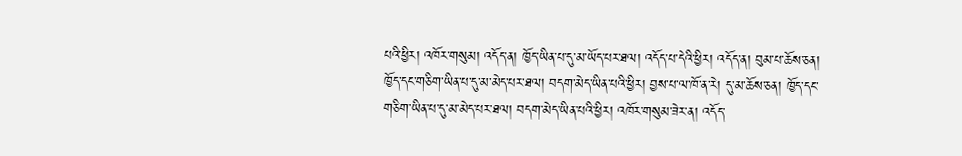པའི་ཕྱིར། འཁོར་གསུམ། འདོད་ན། ཁྱོད་ཡིན་པ་དུ་མ་ཡོད་པར་ཐལ། འདོད་པ་དེའི་ཕྱིར། འདོད་ན། བུམ་པ་ཆོས་ཅན། ཁྱོད་དང་གཅིག་ཡིན་པ་དུ་མ་མེད་པར་ཐལ། བདག་མེད་ཡིན་པའི་ཕྱིར། བྱས་པ་ལ་ཁོ་ན་རེ། དུ་མ་ཆོས་ཅན། ཁྱོད་དང་གཅིག་ཡིན་པ་དུ་མ་མེད་པར་ཐལ། བདག་མེད་ཡིན་པའི་ཕྱིར། འཁོར་གསུམ་ཟེར་ན། འདོད་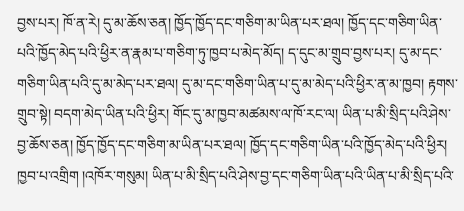བྱས་པར། ཁོ་ན་རེ། དུ་མ་ཆོས་ཅན། ཁྱོད་ཁྱོད་དང་གཅིག་མ་ཡིན་པར་ཐལ། ཁྱོད་དང་གཅིག་ཡིན་པའི་ཁྱོད་མེད་པའི་ཕྱིར་ན་རྣམ་པ་གཅིག་ཏུ་ཁྱབ་པ་མེད་མོད། ད་དུང་མ་གྲུབ་བྱས་པར། དུ་མ་དང་གཅིག་ཡིན་པའི་དུ་མ་མེད་པར་ཐལ། དུ་མ་དང་གཅིག་ཡིན་པ་དུ་མ་མེད་པའི་ཕྱིར་ན་མ་ཁྱབ། རྟགས་གྲུབ་སྟེ། བདག་མེད་ཡིན་པའི་ཕྱིར། གོང་དུ་མ་ཁྱབ་མཚམས་ལ་ཁོ་རང་ལ། ཡིན་པ་མི་སྲིད་པའི་ཤེས་བྱ་ཆོས་ཅན། ཁྱོད་ཁྱོད་དང་གཅིག་མ་ཡིན་པར་ཐལ། ཁྱོད་དང་གཅིག་ཡིན་པའི་ཁྱོད་མེད་པའི་ཕྱིར། ཁྱབ་པ་འགྲིག །འཁོར་གསུམ། ཡིན་པ་མི་སྲིད་པའི་ཤེས་བྱ་དང་གཅིག་ཡིན་པའི་ཡིན་པ་མི་སྲིད་པའི་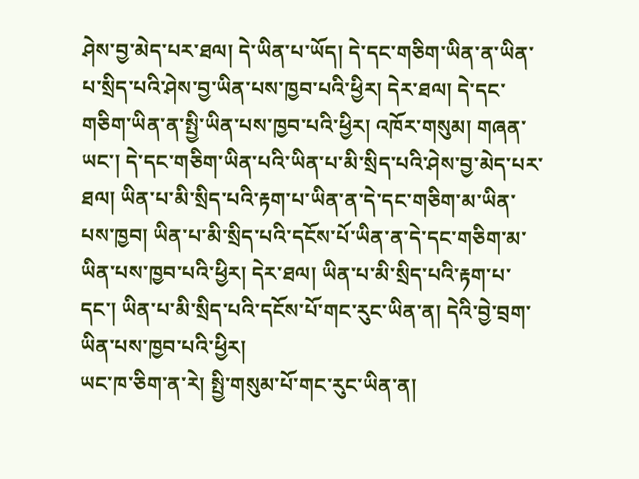ཤེས་བྱ་མེད་པར་ཐལ། དེ་ཡིན་པ་ཡོད། དེ་དང་གཅིག་ཡིན་ན་ཡིན་པ་སྲིད་པའི་ཤེས་བྱ་ཡིན་པས་ཁྱབ་པའི་ཕྱིར། དེར་ཐལ། དེ་དང་གཅིག་ཡིན་ན་སྤྱི་ཡིན་པས་ཁྱབ་པའི་ཕྱིར། འཁོར་གསུམ། གཞན་ཡང་། དེ་དང་གཅིག་ཡིན་པའི་ཡིན་པ་མི་སྲིད་པའི་ཤེས་བྱ་མེད་པར་ཐལ། ཡིན་པ་མི་སྲིད་པའི་རྟག་པ་ཡིན་ན་དེ་དང་གཅིག་མ་ཡིན་པས་ཁྱབ། ཡིན་པ་མི་སྲིད་པའི་དངོས་པོ་ཡིན་ན་དེ་དང་གཅིག་མ་ཡིན་པས་ཁྱབ་པའི་ཕྱིར། དེར་ཐལ། ཡིན་པ་མི་སྲིད་པའི་རྟག་པ་དང་། ཡིན་པ་མི་སྲིད་པའི་དངོས་པོ་གང་རུང་ཡིན་ན། དེའི་བྱེ་བྲག་ཡིན་པས་ཁྱབ་པའི་ཕྱིར།
ཡང་ཁ་ཅིག་ན་རེ། སྤྱི་གསུམ་པོ་གང་རུང་ཡིན་ན།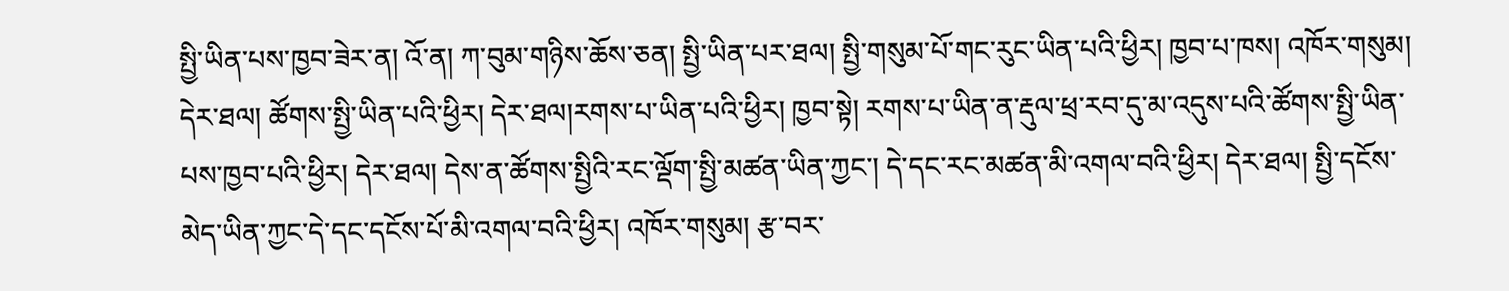སྤྱི་ཡིན་པས་ཁྱབ་ཟེར་ན། འོ་ན། ཀ་བུམ་གཉིས་ཆོས་ཅན། སྤྱི་ཡིན་པར་ཐལ། སྤྱི་གསུམ་པོ་གང་རུང་ཡིན་པའི་ཕྱིར། ཁྱབ་པ་ཁས། འཁོར་གསུམ། དེར་ཐལ། ཚོགས་སྤྱི་ཡིན་པའི་ཕྱིར། དེར་ཐལ།རགས་པ་ཡིན་པའི་ཕྱིར། ཁྱབ་སྟེ། རགས་པ་ཡིན་ན་རྡུལ་ཕྲ་རབ་དུ་མ་འདུས་པའི་ཚོགས་སྤྱི་ཡིན་པས་ཁྱབ་པའི་ཕྱིར། དེར་ཐལ། དེས་ན་ཚོགས་སྤྱིའི་རང་ལྡོག་སྤྱི་མཚན་ཡིན་ཀྱང་། དེ་དང་རང་མཚན་མི་འགལ་བའི་ཕྱིར། དེར་ཐལ། སྤྱི་དངོས་མེད་ཡིན་ཀྱང་དེ་དང་དངོས་པོ་མི་འགལ་བའི་ཕྱིར། འཁོར་གསུམ། རྩ་བར་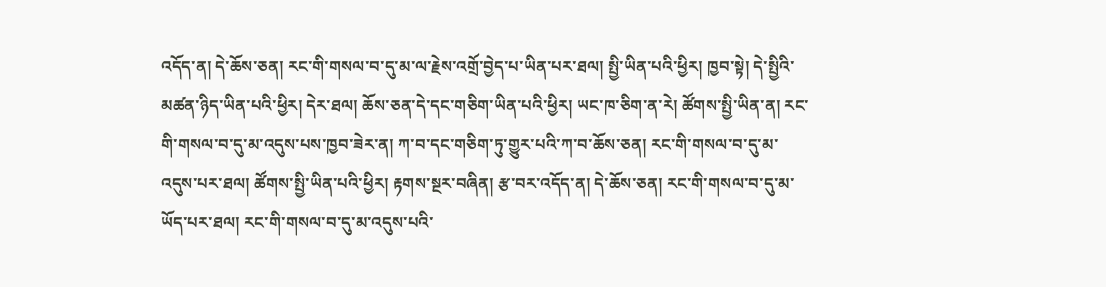འདོད་ན། དེ་ཆོས་ཅན། རང་གི་གསལ་བ་དུ་མ་ལ་རྗེས་འགྲོ་བྱེད་པ་ཡིན་པར་ཐལ། སྤྱི་ཡིན་པའི་ཕྱིར། ཁྱབ་སྟེ། དེ་སྤྱིའི་མཚན་ཉིད་ཡིན་པའི་ཕྱིར། དེར་ཐལ། ཆོས་ཅན་དེ་དང་གཅིག་ཡིན་པའི་ཕྱིར། ཡང་ཁ་ཅིག་ན་རེ། ཚོགས་སྤྱི་ཡིན་ན། རང་གི་གསལ་བ་དུ་མ་འདུས་པས་ཁྱབ་ཟེར་ན། ཀ་བ་དང་གཅིག་ཏུ་གྱུར་པའི་ཀ་བ་ཆོས་ཅན། རང་གི་གསལ་བ་དུ་མ་འདུས་པར་ཐལ། ཚོགས་སྤྱི་ཡིན་པའི་ཕྱིར། རྟགས་སྔར་བཞིན། རྩ་བར་འདོད་ན། དེ་ཆོས་ཅན། རང་གི་གསལ་བ་དུ་མ་ཡོད་པར་ཐལ། རང་གི་གསལ་བ་དུ་མ་འདུས་པའི་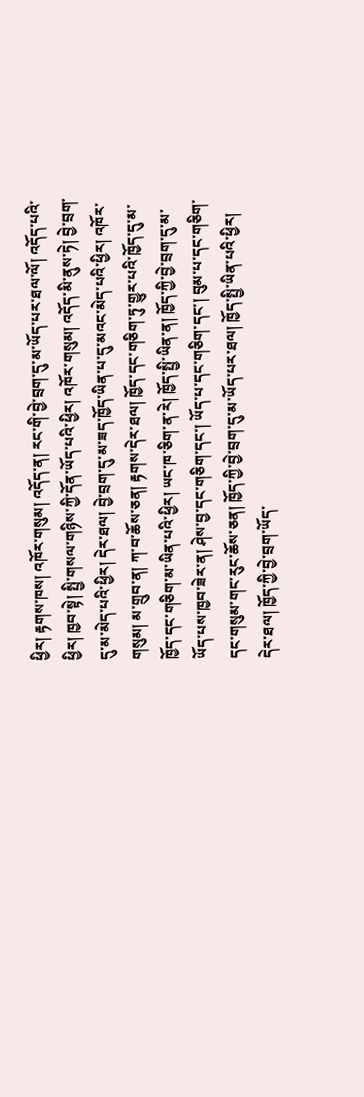ཕྱིར། རྟགས་ཁས། འཁོར་གསུམ། འདོད་ན། རང་གི་བྱེ་བྲག་དུ་མ་ཡོད་པར་ཐལ་ལོ། འདོད་པའི་ཕྱིར། ཁྱབ་སྟེ། སྤྱི་གསལ་གཉིས་ཀྱི་དོན་ཡོད་པའི་ཕྱིར། འཁོར་གསུམ། འདོད་མི་ནུས་ཏེ། བྱེ་བྲག་དུ་མ་མེད་པའི་ཕྱིར། དེར་ཐལ། བྱེ་བྲག་དུ་མ་ཟད་ཁྱོད་ཡིན་པ་དུ་མའང་མེད་པའི་ཕྱིར། འཁོར་གསུམ། མ་གྲུབ་ན། ཀ་བ་ཆོས་ཅན། རྟགས་དེར་ཐལ། ཁྱོད་དང་གཅིག་ཏུ་གྱུར་པའི་ཁྱོད་དུ་མ་ཁྱོད་དང་གཅིག་མ་ཡིན་པའི་ཕྱིར། ཡང་ཁ་ཅིག་ན་རེ། ཁྱོད་སྤྱི་ཡིན་ན། ཁྱོད་ཀྱི་བྱེ་བྲག་དུ་མ་ཡོད་པས་ཁྱབ་ཟེར་ན། ཤེས་བྱ་དང་གཅིག་དང་། ཡོད་པ་དང་གཅིག་དང་། བུམ་པ་དང་གཅིག་དང་གསུམ་གང་རུང་ཆོས་ཅན། ཁྱོད་ཀྱི་བྱེ་བྲག་དུ་མ་ཡོད་པར་ཐལ། ཁྱོད་སྤྱི་ཡིན་པའི་ཕྱིར། དེར་ཐལ། ཁྱོད་ཀྱི་བྱེ་བྲག་ཡོད་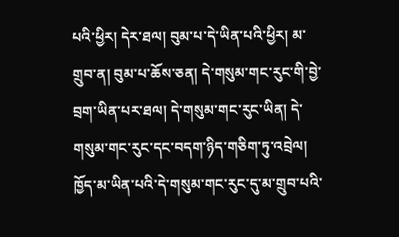པའི་ཕྱིར། དེར་ཐལ། བུམ་པ་དེ་ཡིན་པའི་ཕྱིར། མ་གྲུབ་ན། བུམ་པ་ཆོས་ཅན། དེ་གསུམ་གང་རུང་གི་བྱེ་བྲག་ཡིན་པར་ཐལ། དེ་གསུམ་གང་རུང་ཡིན། དེ་གསུམ་གང་རུང་དང་བདག་ཉིད་གཅིག་ཏུ་འབྲེལ། ཁྱོད་མ་ཡིན་པའི་དེ་གསུམ་གང་རུང་དུ་མ་གྲུབ་པའི་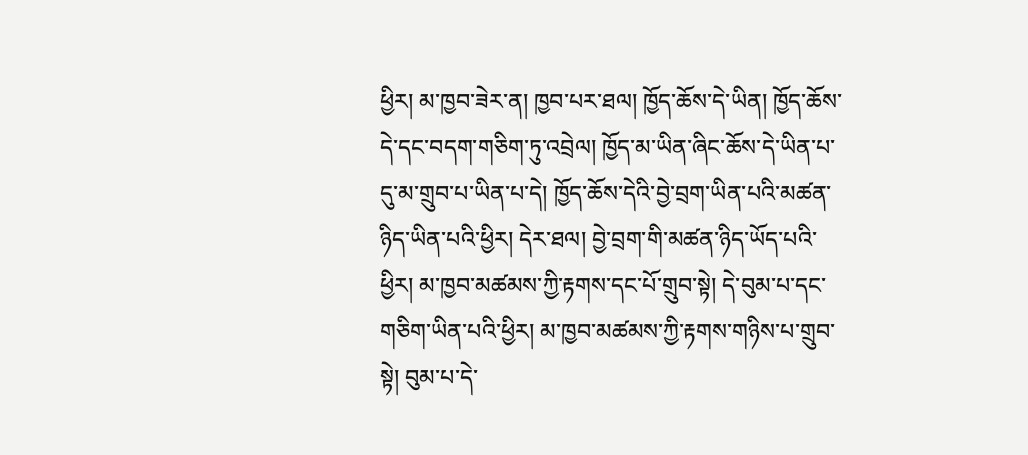ཕྱིར། མ་ཁྱབ་ཟེར་ན། ཁྱབ་པར་ཐལ། ཁྱོད་ཆོས་དེ་ཡིན། ཁྱོད་ཆོས་དེ་དང་བདག་གཅིག་ཏུ་འབྲེལ། ཁྱོད་མ་ཡིན་ཞིང་ཆོས་དེ་ཡིན་པ་དུ་མ་གྲུབ་པ་ཡིན་པ་དེ། ཁྱོད་ཆོས་དེའི་བྱེ་བྲག་ཡིན་པའི་མཚན་ཉིད་ཡིན་པའི་ཕྱིར། དེར་ཐལ། བྱེ་བྲག་གི་མཚན་ཉིད་ཡོད་པའི་ཕྱིར། མ་ཁྱབ་མཚམས་ཀྱི་རྟགས་དང་པོ་གྲུབ་སྟེ། དེ་བུམ་པ་དང་གཅིག་ཡིན་པའི་ཕྱིར། མ་ཁྱབ་མཚམས་ཀྱི་རྟགས་གཉིས་པ་གྲུབ་སྟེ། བུམ་པ་དེ་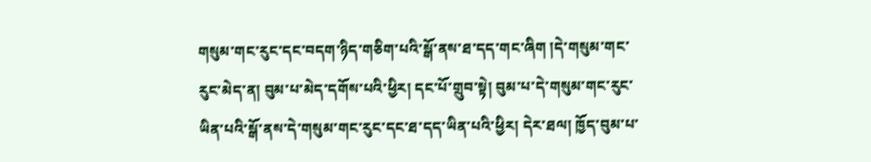གསུམ་གང་རུང་དང་བདག་ཉིད་གཅིག་པའི་སྒོ་ནས་ཐ་དད་གང་ཞིག །དེ་གསུམ་གང་རུང་མེད་ན། བུམ་པ་མེད་དགོས་པའི་ཕྱིར། དང་པོ་གྲུབ་སྟེ། བུམ་པ་དེ་གསུམ་གང་རུང་ཡིན་པའི་སྒོ་ནས་དེ་གསུམ་གང་རུང་དང་ཐ་དད་ཡིན་པའི་ཕྱིར། དེར་ཐལ། ཁྱོད་བུམ་པ་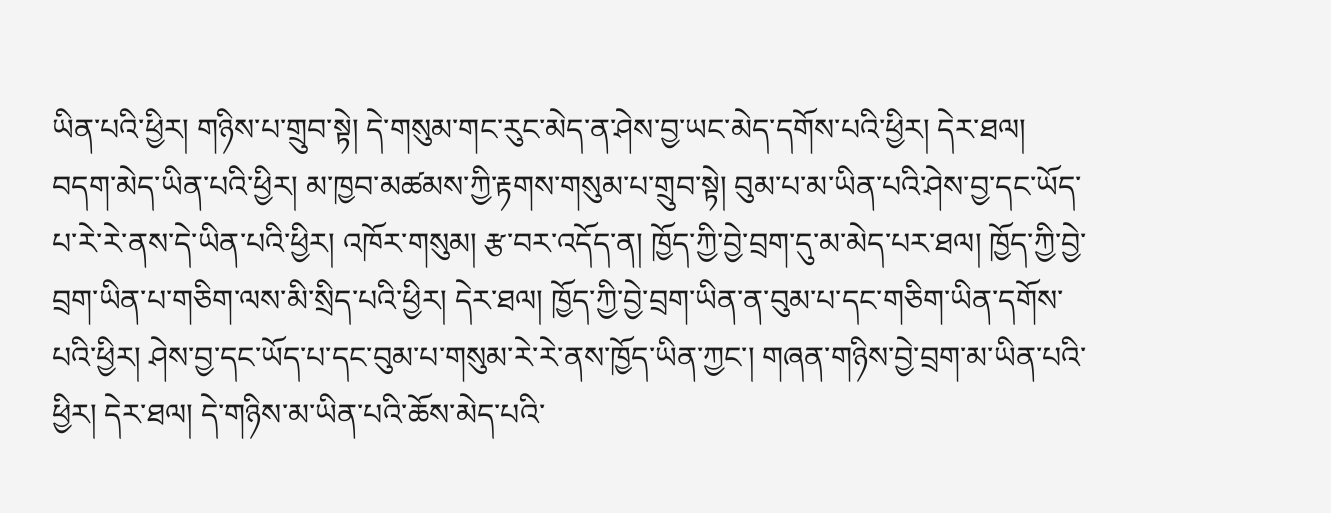ཡིན་པའི་ཕྱིར། གཉིས་པ་གྲུབ་སྟེ། དེ་གསུམ་གང་རུང་མེད་ན་ཤེས་བྱ་ཡང་མེད་དགོས་པའི་ཕྱིར། དེར་ཐལ། བདག་མེད་ཡིན་པའི་ཕྱིར། མ་ཁྱབ་མཚམས་ཀྱི་རྟགས་གསུམ་པ་གྲུབ་སྟེ། བུམ་པ་མ་ཡིན་པའི་ཤེས་བྱ་དང་ཡོད་པ་རེ་རེ་ནས་དེ་ཡིན་པའི་ཕྱིར། འཁོར་གསུམ། རྩ་བར་འདོད་ན། ཁྱོད་ཀྱི་བྱེ་བྲག་དུ་མ་མེད་པར་ཐལ། ཁྱོད་ཀྱི་བྱེ་བྲག་ཡིན་པ་གཅིག་ལས་མི་སྲིད་པའི་ཕྱིར། དེར་ཐལ། ཁྱོད་ཀྱི་བྱེ་བྲག་ཡིན་ན་བུམ་པ་དང་གཅིག་ཡིན་དགོས་པའི་ཕྱིར། ཤེས་བྱ་དང་ཡོད་པ་དང་བུམ་པ་གསུམ་རེ་རེ་ནས་ཁྱོད་ཡིན་ཀྱང་། གཞན་གཉིས་བྱེ་བྲག་མ་ཡིན་པའི་ཕྱིར། དེར་ཐལ། དེ་གཉིས་མ་ཡིན་པའི་ཆོས་མེད་པའི་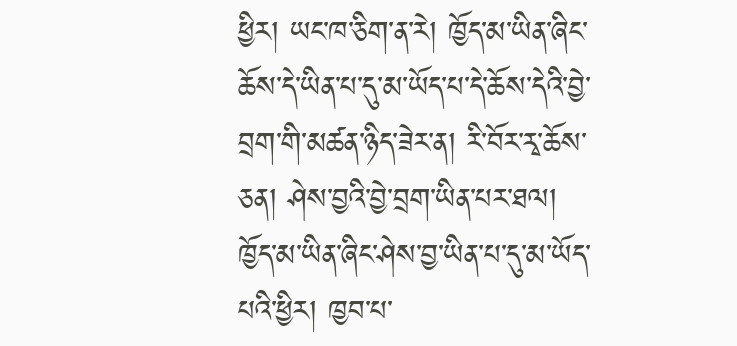ཕྱིར། ཡང་ཁ་ཅིག་ན་རེ། ཁྱོད་མ་ཡིན་ཞིང་ཆོས་དེ་ཡིན་པ་དུ་མ་ཡོད་པ་དེ་ཆོས་དེའི་བྱེ་བྲག་གི་མཚན་ཉིད་ཟེར་ན། རི་བོར་རྭ་ཆོས་ཅན། ཤེས་བྱའི་བྱེ་བྲག་ཡིན་པར་ཐལ། ཁྱོད་མ་ཡིན་ཞིང་ཤེས་བྱ་ཡིན་པ་དུ་མ་ཡོད་པའི་ཕྱིར། ཁྱབ་པ་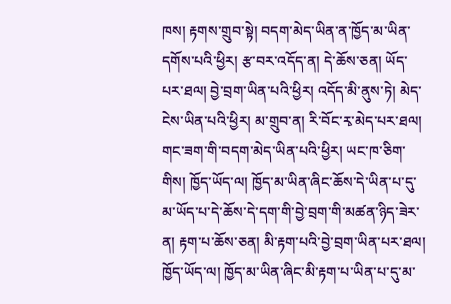ཁས། རྟགས་གྲུབ་སྟེ། བདག་མེད་ཡིན་ན་ཁྱོད་མ་ཡིན་དགོས་པའི་ཕྱིར། རྩ་བར་འདོད་ན། དེ་ཆོས་ཅན། ཡོད་པར་ཐལ། བྱེ་བྲག་ཡིན་པའི་ཕྱིར། འདོད་མི་ནུས་ཏེ། མེད་ངེས་ཡིན་པའི་ཕྱིར། མ་གྲུབ་ན། རི་བོང་རྭ་མེད་པར་ཐལ། གང་ཟག་གི་བདག་མེད་ཡིན་པའི་ཕྱིར། ཡང་ཁ་ཅིག་གིས། ཁྱོད་ཡོད་ལ། ཁྱོད་མ་ཡིན་ཞིང་ཆོས་དེ་ཡིན་པ་དུ་མ་ཡོད་པ་དེ་ཆོས་དེ་དག་གི་བྱེ་བྲག་གི་མཚན་ཉིད་ཟེར་ན། རྟག་པ་ཆོས་ཅན། མི་རྟག་པའི་བྱེ་བྲག་ཡིན་པར་ཐལ། ཁྱོད་ཡོད་ལ། ཁྱོད་མ་ཡིན་ཞིང་མི་རྟག་པ་ཡིན་པ་དུ་མ་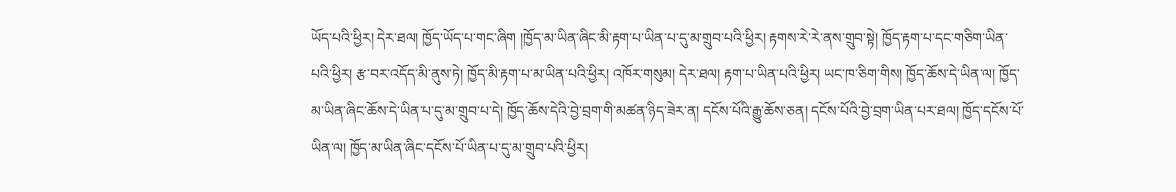ཡོད་པའི་ཕྱིར། དེར་ཐལ། ཁྱོད་ཡོད་པ་གང་ཞིག །ཁྱོད་མ་ཡིན་ཞིང་མི་རྟག་པ་ཡིན་པ་དུ་མ་གྲུབ་པའི་ཕྱིར། རྟགས་རེ་རེ་ནས་གྲུབ་སྟེ། ཁྱོད་རྟག་པ་དང་གཅིག་ཡིན་པའི་ཕྱིར། རྩ་བར་འདོད་མི་ནུས་ཏེ། ཁྱོད་མི་རྟག་པ་མ་ཡིན་པའི་ཕྱིར། འཁོར་གསུམ། དེར་ཐལ། རྟག་པ་ཡིན་པའི་ཕྱིར། ཡང་ཁ་ཅིག་གིས། ཁྱོད་ཆོས་དེ་ཡིན་ལ། ཁྱོད་མ་ཡིན་ཞིང་ཆོས་དེ་ཡིན་པ་དུ་མ་གྲུབ་པ་དེ། ཁྱོད་ཆོས་དེའི་བྱེ་བྲག་གི་མཚན་ཉིད་ཟེར་ན། དངོས་པོའི་རྒྱུ་ཆོས་ཅན། དངོས་པོའི་བྱེ་བྲག་ཡིན་པར་ཐལ། ཁྱོད་དངོས་པོ་ཡིན་ལ། ཁྱོད་མ་ཡིན་ཞིང་དངོས་པོ་ཡིན་པ་དུ་མ་གྲུབ་པའི་ཕྱིར།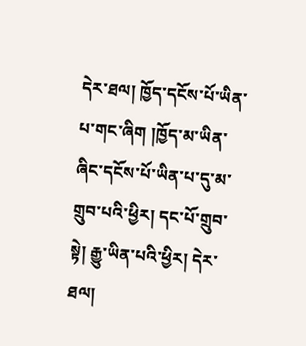དེར་ཐལ། ཁྱོད་དངོས་པོ་ཡིན་པ་གང་ཞིག །ཁྱོད་མ་ཡིན་ཞིང་དངོས་པོ་ཡིན་པ་དུ་མ་གྲུབ་པའི་ཕྱིར། དང་པོ་གྲུབ་སྟེ། རྒྱུ་ཡིན་པའི་ཕྱིར། དེར་ཐལ།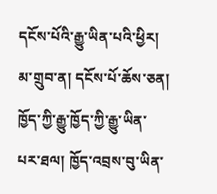དངོས་པོའི་རྒྱུ་ཡིན་པའི་ཕྱིར། མ་གྲུབ་ན། དངོས་པོ་ཆོས་ཅན། ཁྱོད་ཀྱི་རྒྱུ་ཁྱོད་ཀྱི་རྒྱུ་ཡིན་པར་ཐལ། ཁྱོད་འབྲས་བུ་ཡིན་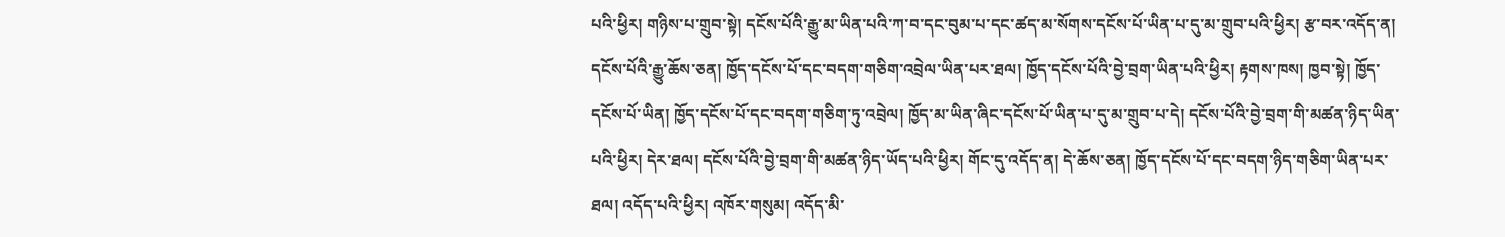པའི་ཕྱིར། གཉིས་པ་གྲུབ་སྟེ། དངོས་པོའི་རྒྱུ་མ་ཡིན་པའི་ཀ་བ་དང་བུམ་པ་དང་ཚད་མ་སོགས་དངོས་པོ་ཡིན་པ་དུ་མ་གྲུབ་པའི་ཕྱིར། རྩ་བར་འདོད་ན། དངོས་པོའི་རྒྱུ་ཆོས་ཅན། ཁྱོད་དངོས་པོ་དང་བདག་གཅིག་འབྲེལ་ཡིན་པར་ཐལ། ཁྱོད་དངོས་པོའི་བྱེ་བྲག་ཡིན་པའི་ཕྱིར། རྟགས་ཁས། ཁྱབ་སྟེ། ཁྱོད་དངོས་པོ་ཡིན། ཁྱོད་དངོས་པོ་དང་བདག་གཅིག་ཏུ་འབྲེལ། ཁྱོད་མ་ཡིན་ཞིང་དངོས་པོ་ཡིན་པ་དུ་མ་གྲུབ་པ་དེ། དངོས་པོའི་བྱེ་བྲག་གི་མཚན་ཉིད་ཡིན་པའི་ཕྱིར། དེར་ཐལ། དངོས་པོའི་བྱེ་བྲག་གི་མཚན་ཉིད་ཡོད་པའི་ཕྱིར། གོང་དུ་འདོད་ན། དེ་ཆོས་ཅན། ཁྱོད་དངོས་པོ་དང་བདག་ཉིད་གཅིག་ཡིན་པར་ཐལ། འདོད་པའི་ཕྱིར། འཁོར་གསུམ། འདོད་མི་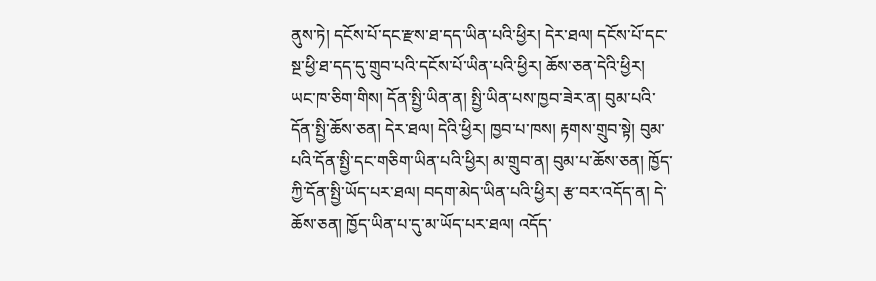ནུས་ཏེ། དངོས་པོ་དང་རྫས་ཐ་དད་ཡིན་པའི་ཕྱིར། དེར་ཐལ། དངོས་པོ་དང་སྔ་ཕྱི་ཐ་དད་དུ་གྲུབ་པའི་དངོས་པོ་ཡིན་པའི་ཕྱིར། ཆོས་ཅན་དེའི་ཕྱིར། ཡང་ཁ་ཅིག་གིས། དོན་སྤྱི་ཡིན་ན། སྤྱི་ཡིན་པས་ཁྱབ་ཟེར་ན། བུམ་པའི་དོན་སྤྱི་ཆོས་ཅན། དེར་ཐལ། དེའི་ཕྱིར། ཁྱབ་པ་ཁས། རྟགས་གྲུབ་སྟེ། བུམ་པའི་དོན་སྤྱི་དང་གཅིག་ཡིན་པའི་ཕྱིར། མ་གྲུབ་ན། བུམ་པ་ཆོས་ཅན། ཁྱོད་ཀྱི་དོན་སྤྱི་ཡོད་པར་ཐལ། བདག་མེད་ཡིན་པའི་ཕྱིར། རྩ་བར་འདོད་ན། དེ་ཆོས་ཅན། ཁྱོད་ཡིན་པ་དུ་མ་ཡོད་པར་ཐལ། འདོད་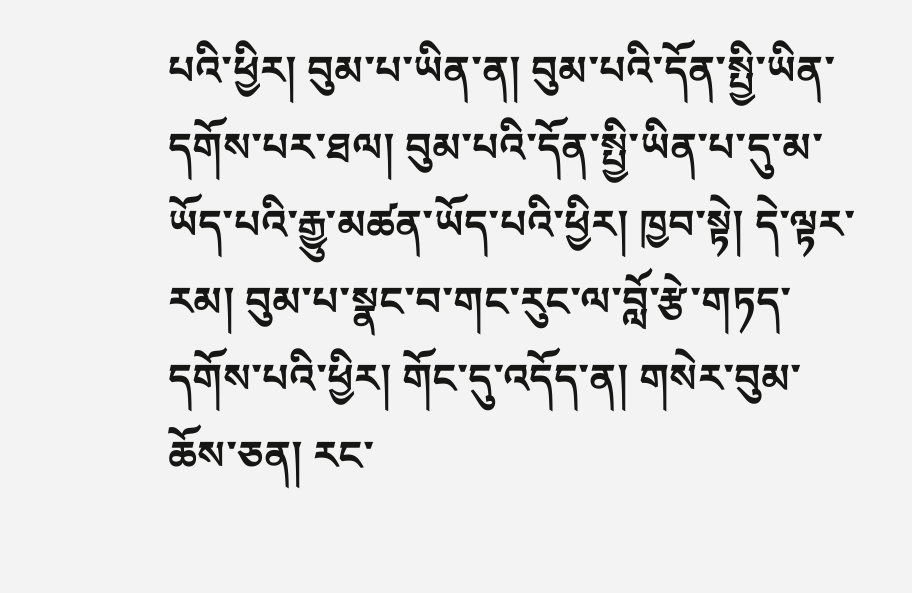པའི་ཕྱིར། བུམ་པ་ཡིན་ན། བུམ་པའི་དོན་སྤྱི་ཡིན་དགོས་པར་ཐལ། བུམ་པའི་དོན་སྤྱི་ཡིན་པ་དུ་མ་ཡོད་པའི་རྒྱུ་མཚན་ཡོད་པའི་ཕྱིར། ཁྱབ་སྟེ། དེ་ལྟར་རམ། བུམ་པ་སྣང་བ་གང་རུང་ལ་བློ་རྩེ་གཏད་དགོས་པའི་ཕྱིར། གོང་དུ་འདོད་ན། གསེར་བུམ་ཆོས་ཅན། རང་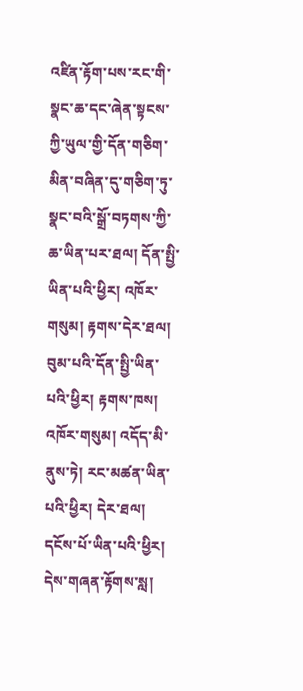འཛིན་རྟོག་པས་རང་གི་སྣང་ཆ་དང་ཞེན་སྟངས་ཀྱི་ཡུལ་གྱི་དོན་གཅིག་མིན་བཞིན་དུ་གཅིག་ཏུ་སྣང་བའི་སྒྲོ་བཏགས་ཀྱི་ཆ་ཡིན་པར་ཐལ། དོན་སྤྱི་ཡིན་པའི་ཕྱིར། འཁོར་གསུམ། རྟགས་དེར་ཐལ། བུམ་པའི་དོན་སྤྱི་ཡིན་པའི་ཕྱིར། རྟགས་ཁས། འཁོར་གསུམ། འདོད་མི་ནུས་ཏེ། རང་མཚན་ཡིན་པའི་ཕྱིར། དེར་ཐལ། དངོས་པོ་ཡིན་པའི་ཕྱིར། དེས་གཞན་རྟོགས་སླ།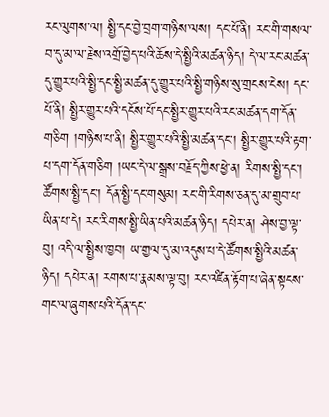རང་ལུགས་ལ། སྤྱི་དང་བྱེ་བྲག་གཉིས་ལས། དང་པོ་ནི། རང་གི་གསལ་བ་དུ་མ་ལ་རྗེས་འགྲོ་བྱེད་པའི་ཆོས་དེ་སྤྱིའི་མཚན་ཉིད། དེ་ལ་རང་མཚན་དུ་གྱུར་པའི་སྤྱི་དང་སྤྱི་མཚན་དུ་གྱུར་པའི་སྤྱི་གཉིས་སུ་གྲངས་ངེས། དང་པོ་ནི། སྤྱིར་གྱུར་པའི་དངོས་པོ་དང་སྤྱིར་གྱུར་པའི་རང་མཚན་དག་དོན་གཅིག །གཉིས་པ་ནི། སྤྱིར་གྱུར་པའི་སྤྱི་མཚན་དང་། སྤྱིར་གྱུར་པའི་རྟག་པ་དག་དོན་གཅིག །ཡང་དེ་ལ་སྒྲས་བརྗོད་ཀྱིས་ཕྱེ་ན། རིགས་སྤྱི་དང་། ཚོགས་སྤྱི་དང་། དོན་སྤྱི་དང་གསུམ། རང་གི་རིགས་ཅན་དུ་མ་གྲུབ་པ་ཡིན་པ་དེ། རང་རིགས་སྤྱི་ཡིན་པའི་མཚན་ཉིད། དཔེར་ན། ཤེས་བྱ་ལྟ་བུ། འདི་ལ་སྤྱིས་ཁྱབ། ཡ་གྱལ་དུ་མ་འདུས་པ་དེ་ཚོགས་སྤྱིའི་མཚན་ཉིད། དཔེར་ན། རགས་པ་རྣམས་ལྟ་བུ། རང་འཛིན་རྟོག་པ་ཞེན་སྟངས་གང་ལ་ཞུགས་པའི་དོན་དང་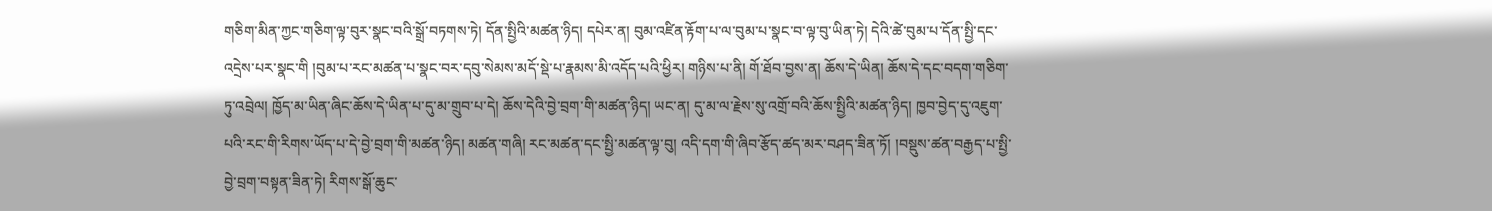གཅིག་མིན་ཀྱང་གཅིག་ལྟ་བུར་སྣང་བའི་སྒྲོ་བཏགས་ཏེ། དོན་སྤྱིའི་མཚན་ཉིད། དཔེར་ན། བུམ་འཛིན་རྟོག་པ་ལ་བུམ་པ་སྣང་བ་ལྟ་བུ་ཡིན་ཏེ། དེའི་ཚེ་བུམ་པ་དོན་སྤྱི་དང་འདྲེས་པར་སྣང་གི །བུམ་པ་རང་མཚན་པ་སྣང་བར་དབུ་སེམས་མདོ་སྡེ་པ་རྣམས་མི་འདོད་པའི་ཕྱིར། གཉིས་པ་ནི། གོ་ཐོབ་བྱས་ན། ཆོས་དེ་ཡིན། ཆོས་དེ་དང་བདག་གཅིག་ཏུ་འབྲེལ། ཁྱོད་མ་ཡིན་ཞིང་ཆོས་དེ་ཡིན་པ་དུ་མ་གྲུབ་པ་དེ། ཆོས་དེའི་བྱེ་བྲག་གི་མཚན་ཉིད། ཡང་ན། དུ་མ་ལ་རྗེས་སུ་འགྲོ་བའི་ཆོས་སྤྱིའི་མཚན་ཉིད། ཁྱབ་བྱེད་དུ་འཇུག་པའི་རང་གི་རིགས་ཡོད་པ་དེ་བྱེ་བྲག་གི་མཚན་ཉིད། མཚན་གཞི། རང་མཚན་དང་སྤྱི་མཚན་ལྟ་བུ། འདི་དག་གི་ཞིབ་རྩོད་ཚད་མར་བཤད་ཟིན་ཏོ། །བསྡུས་ཚན་བརྒྱད་པ་སྤྱི་བྱེ་བྲག་བསྟན་ཟིན་ཏེ། རིགས་སྒོ་ཆུང་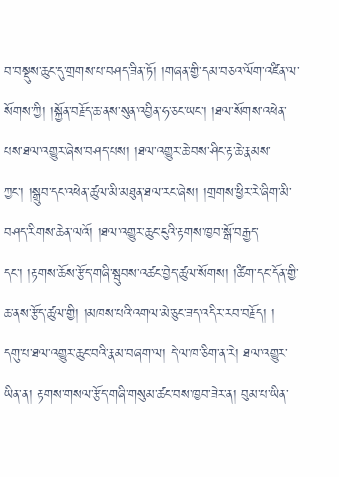བ་བསྡུས་ཆུང་དུ་གྲགས་པ་བཤད་ཟིན་ཏོ། །གཞན་གྱི་དམ་བཅའ་ལོག་འཛིན་ལ་སོགས་ཀྱི། །སྐྱོན་བརྗོད་ཆ་ནས་སུན་འབྱིན་ཧ་ཅང་ཡང་། །ཐལ་སོགས་འཕེན་པས་ཐལ་འགྱུར་ཞེས་བཤད་པས། །ཐལ་འགྱུར་ཆེ་བས་ཤིང་རྟ་ཆེ་རྣམས་ཀྱང་། །སྒྲུབ་དང་འཕེན་ཚུལ་མི་མཐུན་ཐལ་རང་ཞེས། །གྲགས་ཕྱིར་རེ་ཞིག་མི་བཤད་རིགས་ཆེན་ལའོ། །ཐལ་འགྱུར་ཆུང་ངུའི་རྟགས་ཁྱབ་སྒོ་བརྒྱད་དང་། །རྟགས་ཆོས་རྩོད་གཞི་སྦུབས་འཚང་བྱེད་ཚུལ་སོགས། །ཚིག་དང་དོན་གྱི་ཆ་ནས་རྩོད་ཚུལ་གྱི། །མཁས་པའི་འགལ་མེ་ཅུང་ཟད་འདིར་རབ་བརྗོད། །
དགུ་པ་ཐལ་འགྱུར་ཆུང་བའི་རྣམ་བཞག་ལ། དེ་ལ་ཁ་ཅིག་ན་རེ། ཐལ་འགྱུར་ཡིན་ན། རྟགས་གསལ་རྩོད་གཞི་གསུམ་ཚང་བས་ཁྱབ་ཟེར་ན། བུམ་པ་ཡིན་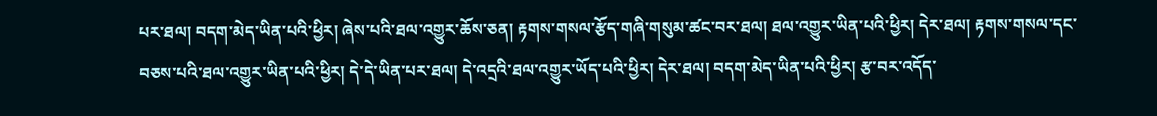པར་ཐལ། བདག་མེད་ཡིན་པའི་ཕྱིར། ཞེས་པའི་ཐལ་འགྱུར་ཆོས་ཅན། རྟགས་གསལ་རྩོད་གཞི་གསུམ་ཚང་བར་ཐལ། ཐལ་འགྱུར་ཡིན་པའི་ཕྱིར། དེར་ཐལ། རྟགས་གསལ་དང་བཅས་པའི་ཐལ་འགྱུར་ཡིན་པའི་ཕྱིར། དེ་དེ་ཡིན་པར་ཐལ། དེ་འདྲའི་ཐལ་འགྱུར་ཡོད་པའི་ཕྱིར། དེར་ཐལ། བདག་མེད་ཡིན་པའི་ཕྱིར། རྩ་བར་འདོད་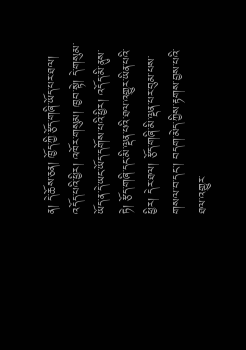ན། དེ་ཆོས་ཅན། ཁྱོད་ཀྱི་རྩོད་གཞི་ཡོད་པར་ཐལ། འདོད་པའི་ཕྱིར། འཁོར་གསུམ། ཁྱབ་སྟེ། དེ་གསུམ་ཡོད་ན་དེ་ཡང་ཡོད་དགོས་པའི་ཕྱིར། འདོད་མི་ནུས་ཏེ། རྩོད་གཞི་དང་མི་ལྡན་པའི་ཐལ་འགྱུར་ཡིན་པའི་ཕྱིར། དེར་ཐལ། རྩོད་གཞི་མི་ལྡན་པར་བུམ་པས་གསལ་བ་དང་། བདག་མེད་ཀྱིས་རྟགས་བྱས་པའི་ཐལ་འགྱུར་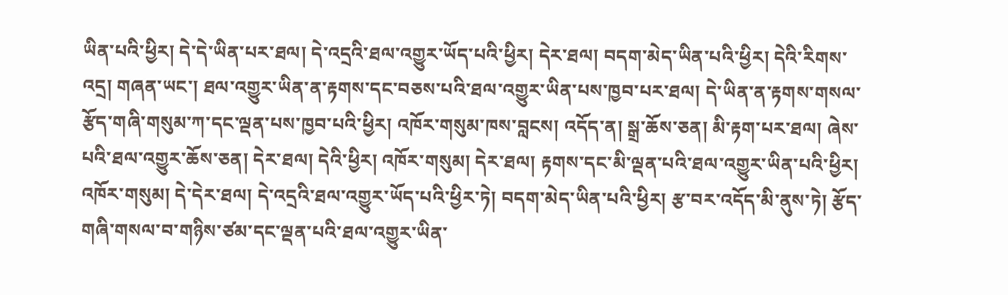ཡིན་པའི་ཕྱིར། དེ་དེ་ཡིན་པར་ཐལ། དེ་འདྲའི་ཐལ་འགྱུར་ཡོད་པའི་ཕྱིར། དེར་ཐལ། བདག་མེད་ཡིན་པའི་ཕྱིར། དེའི་རིགས་འདྲ། གཞན་ཡང་། ཐལ་འགྱུར་ཡིན་ན་རྟགས་དང་བཅས་པའི་ཐལ་འགྱུར་ཡིན་པས་ཁྱབ་པར་ཐལ། དེ་ཡིན་ན་རྟགས་གསལ་རྩོད་གཞི་གསུམ་ཀ་དང་ལྡན་པས་ཁྱབ་པའི་ཕྱིར། འཁོར་གསུམ་ཁས་བླངས། འདོད་ན། སྒྲ་ཆོས་ཅན། མི་རྟག་པར་ཐལ། ཞེས་པའི་ཐལ་འགྱུར་ཆོས་ཅན། དེར་ཐལ། དེའི་ཕྱིར། འཁོར་གསུམ། དེར་ཐལ། རྟགས་དང་མི་ལྡན་པའི་ཐལ་འགྱུར་ཡིན་པའི་ཕྱིར། འཁོར་གསུམ། དེ་དེར་ཐལ། དེ་འདྲའི་ཐལ་འགྱུར་ཡོད་པའི་ཕྱིར་ཏེ། བདག་མེད་ཡིན་པའི་ཕྱིར། རྩ་བར་འདོད་མི་ནུས་ཏེ། རྩོད་གཞི་གསལ་བ་གཉིས་ཙམ་དང་ལྡན་པའི་ཐལ་འགྱུར་ཡིན་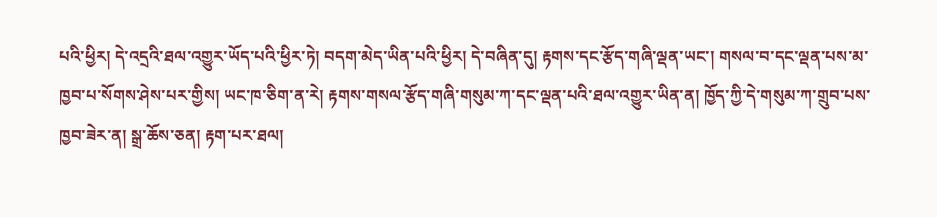པའི་ཕྱིར། དེ་འདྲའི་ཐལ་འགྱུར་ཡོད་པའི་ཕྱིར་ཏེ། བདག་མེད་ཡིན་པའི་ཕྱིར། དེ་བཞིན་དུ། རྟགས་དང་རྩོད་གཞི་ལྡན་ཡང་། གསལ་བ་དང་ལྡན་པས་མ་ཁྱབ་པ་སོགས་ཤེས་པར་གྱིས། ཡང་ཁ་ཅིག་ན་རེ། རྟགས་གསལ་རྩོད་གཞི་གསུམ་ཀ་དང་ལྡན་པའི་ཐལ་འགྱུར་ཡིན་ན། ཁྱོད་ཀྱི་དེ་གསུམ་ཀ་གྲུབ་པས་ཁྱབ་ཟེར་ན། སྒྲ་ཆོས་ཅན། རྟག་པར་ཐལ།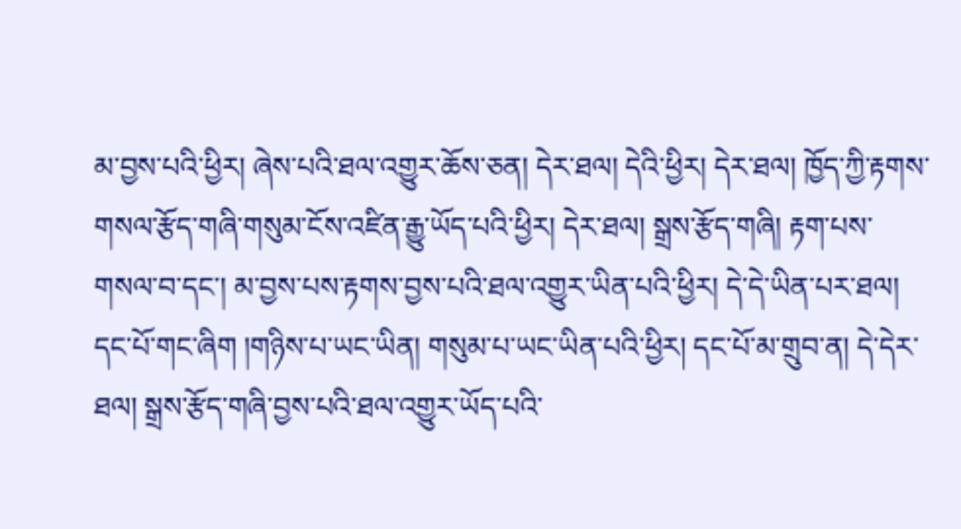མ་བྱས་པའི་ཕྱིར། ཞེས་པའི་ཐལ་འགྱུར་ཆོས་ཅན། དེར་ཐལ། དེའི་ཕྱིར། དེར་ཐལ། ཁྱོད་ཀྱི་རྟགས་གསལ་རྩོད་གཞི་གསུམ་ངོས་འཛིན་རྒྱུ་ཡོད་པའི་ཕྱིར། དེར་ཐལ། སྒྲས་རྩོད་གཞི། རྟག་པས་གསལ་བ་དང་། མ་བྱས་པས་རྟགས་བྱས་པའི་ཐལ་འགྱུར་ཡིན་པའི་ཕྱིར། དེ་དེ་ཡིན་པར་ཐལ། དང་པོ་གང་ཞིག །གཉིས་པ་ཡང་ཡིན། གསུམ་པ་ཡང་ཡིན་པའི་ཕྱིར། དང་པོ་མ་གྲུབ་ན། དེ་དེར་ཐལ། སྒྲས་རྩོད་གཞི་བྱས་པའི་ཐལ་འགྱུར་ཡོད་པའི་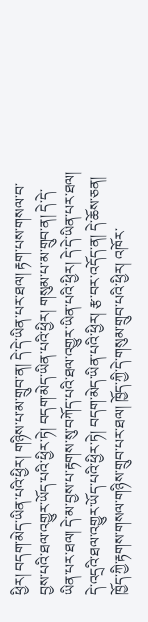ཕྱིར། བདག་མེད་ཡིན་པའི་ཕྱིར། གཉིས་པ་མ་གྲུབ་ན། དེ་དེ་ཡིན་པར་ཐལ། རྟག་པས་གསལ་བ་བྱས་པའི་ཐལ་འགྱུར་ཡོད་པའི་ཕྱིར་ཏེ། བདག་མེད་ཡིན་པའི་ཕྱིར། གསུམ་པ་མ་གྲུབ་ན། དེ་དེ་ཡིན་པར་ཐལ། དེ་མ་བྱས་པ་རྟགས་སུ་བཀོད་པའི་ཐལ་འགྱུར་ཡིན་པའི་ཕྱིར། དེ་དེ་ཡིན་པར་ཐལ། དེ་འདྲའི་ཐལ་འགྱུར་ཡོད་པའི་ཕྱིར་ཏེ། བདག་མེད་ཡིན་པའི་ཕྱིར། རྩ་བར་འདོད་ན། དེ་ཆོས་ཅན། ཁྱོད་ཀྱི་རྟགས་གསལ་གཉིས་གྲུབ་པར་ཐལ། ཁྱོད་ཀྱི་དེ་གསུམ་གྲུབ་པའི་ཕྱིར། འཁོར་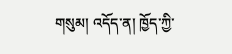གསུམ། འདོད་ན། ཁྱོད་ཀྱི་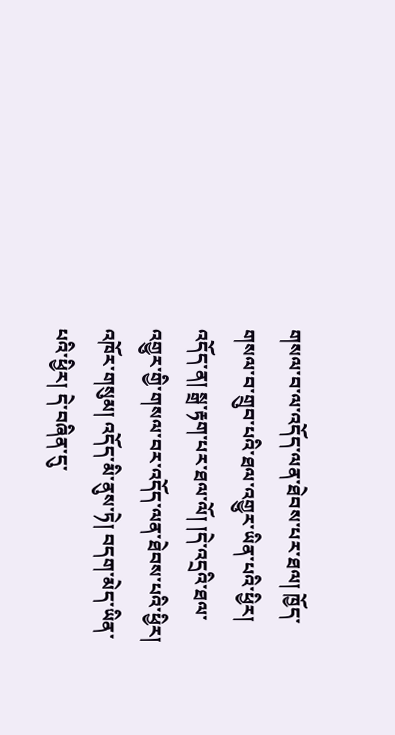གསལ་བ་ལ་འདོད་ལན་ཐེབས་པར་ཐལ། ཁྱོད་གསལ་བ་གྲུབ་པའི་ཐལ་འགྱུར་ཡིན་པའི་ཕྱིར། འདོད་ན། སྒྲ་རྟག་པར་ཐལ་ལོ། །དེ་འདྲའི་ཐལ་འགྱུར་གྱི་གསལ་བར་འདོད་ལན་ཐེབས་པའི་ཕྱིར། འཁོར་གསུམ། འདོད་མི་ནུས་ཏེ། བདག་མེད་ཡིན་པའི་ཕྱིར། དེ་བཞིན་དུ་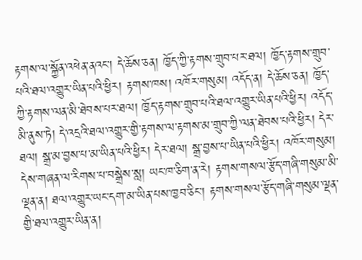རྟགས་ལ་སྐྱོན་འཕེན་ནའང་། དེ་ཆོས་ཅན། ཁྱོད་ཀྱི་རྟགས་གྲུབ་པར་ཐལ། ཁྱོད་རྟགས་གྲུབ་པའི་ཐལ་འགྱུར་ཡིན་པའི་ཕྱིར། རྟགས་ཁས། འཁོར་གསུམ། འདོད་ན། དེ་ཆོས་ཅན། ཁྱོད་ཀྱི་རྟགས་ལན་མི་ཐེབས་པར་ཐལ། ཁྱོད་རྟགས་གྲུབ་པའི་ཐལ་འགྱུར་ཡིན་པའི་ཕྱིར། འདོད་མི་ནུས་ཏེ། དེ་འདྲའི་ཐལ་འགྱུར་གྱི་རྟགས་ལ་རྟགས་མ་གྲུབ་ཀྱི་ལན་ཐེབས་པའི་ཕྱིར། དེར་ཐལ། སྒྲ་མ་བྱས་པ་མ་ཡིན་པའི་ཕྱིར། དེར་ཐལ། སྒྲ་བྱས་པ་ཡིན་པའི་ཕྱིར། འཁོར་གསུམ། དེས་གཞན་ལ་རིགས་པ་བསྒྲེས་སླ། ཡང་ཁ་ཅིག་ན་རེ། རྟགས་གསལ་རྩོད་གཞི་གསུམ་མི་ལྡན་ན། ཐལ་འགྱུར་ཡང་དག་མ་ཡིན་པས་ཁྱབ་ཅིང་། རྟགས་གསལ་རྩོད་གཞི་གསུམ་ལྡན་གྱི་ཐལ་འགྱུར་ཡིན་ན།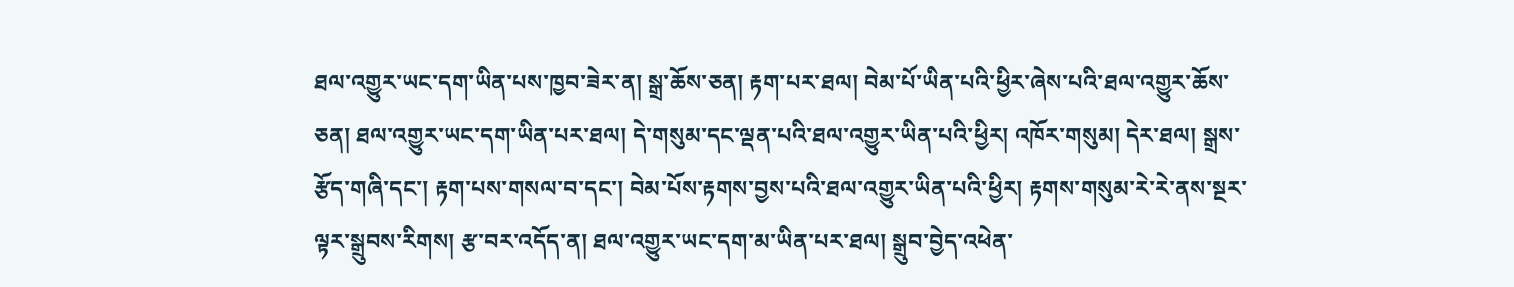ཐལ་འགྱུར་ཡང་དག་ཡིན་པས་ཁྱབ་ཟེར་ན། སྒྲ་ཆོས་ཅན། རྟག་པར་ཐལ། བེམ་པོ་ཡིན་པའི་ཕྱིར་ཞེས་པའི་ཐལ་འགྱུར་ཆོས་ཅན། ཐལ་འགྱུར་ཡང་དག་ཡིན་པར་ཐལ། དེ་གསུམ་དང་ལྡན་པའི་ཐལ་འགྱུར་ཡིན་པའི་ཕྱིར། འཁོར་གསུམ། དེར་ཐལ། སྒྲས་རྩོད་གཞི་དང་། རྟག་པས་གསལ་བ་དང་། བེམ་པོས་རྟགས་བྱས་པའི་ཐལ་འགྱུར་ཡིན་པའི་ཕྱིར། རྟགས་གསུམ་རེ་རེ་ནས་སྔར་ལྟར་སྒྲུབས་རིགས། རྩ་བར་འདོད་ན། ཐལ་འགྱུར་ཡང་དག་མ་ཡིན་པར་ཐལ། སྒྲུབ་བྱེད་འཕེན་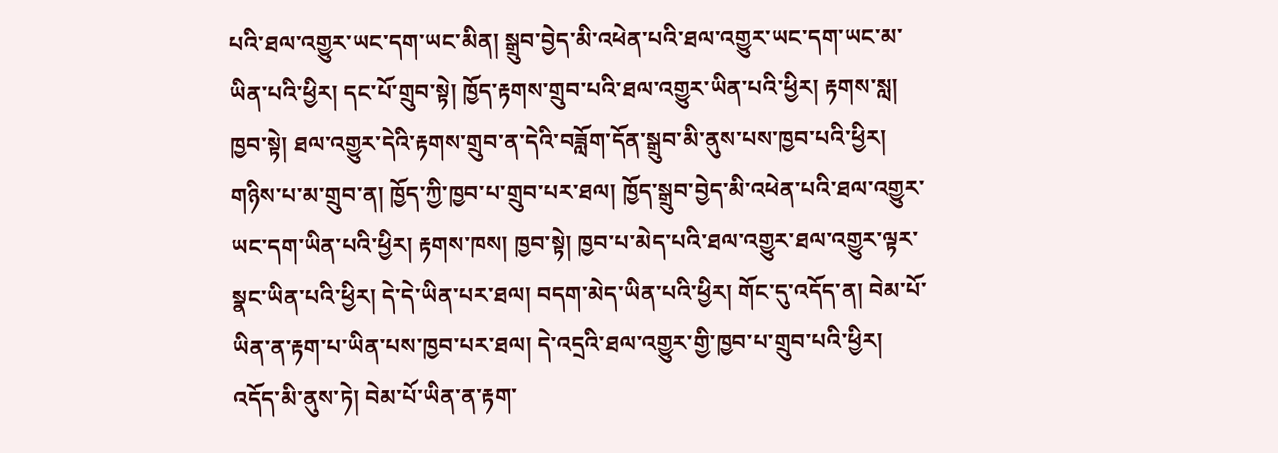པའི་ཐལ་འགྱུར་ཡང་དག་ཡང་མིན། སྒྲུབ་བྱེད་མི་འཕེན་པའི་ཐལ་འགྱུར་ཡང་དག་ཡང་མ་ཡིན་པའི་ཕྱིར། དང་པོ་གྲུབ་སྟེ། ཁྱོད་རྟགས་གྲུབ་པའི་ཐལ་འགྱུར་ཡིན་པའི་ཕྱིར། རྟགས་སླ། ཁྱབ་སྟེ། ཐལ་འགྱུར་དེའི་རྟགས་གྲུབ་ན་དེའི་བཟློག་དོན་སྒྲུབ་མི་ནུས་པས་ཁྱབ་པའི་ཕྱིར། གཉིས་པ་མ་གྲུབ་ན། ཁྱོད་ཀྱི་ཁྱབ་པ་གྲུབ་པར་ཐལ། ཁྱོད་སྒྲུབ་བྱེད་མི་འཕེན་པའི་ཐལ་འགྱུར་ཡང་དག་ཡིན་པའི་ཕྱིར། རྟགས་ཁས། ཁྱབ་སྟེ། ཁྱབ་པ་མེད་པའི་ཐལ་འགྱུར་ཐལ་འགྱུར་ལྟར་སྣང་ཡིན་པའི་ཕྱིར། དེ་དེ་ཡིན་པར་ཐལ། བདག་མེད་ཡིན་པའི་ཕྱིར། གོང་དུ་འདོད་ན། བེམ་པོ་ཡིན་ན་རྟག་པ་ཡིན་པས་ཁྱབ་པར་ཐལ། དེ་འདྲའི་ཐལ་འགྱུར་གྱི་ཁྱབ་པ་གྲུབ་པའི་ཕྱིར། འདོད་མི་ནུས་ཏེ། བེམ་པོ་ཡིན་ན་རྟག་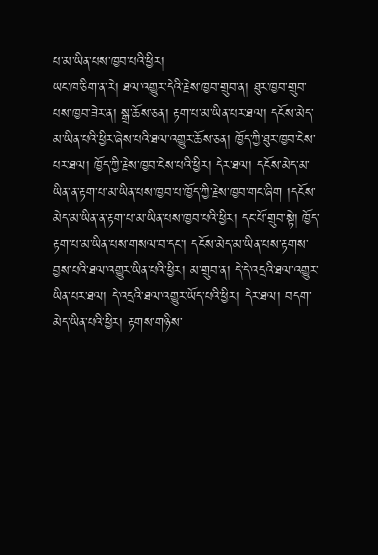པ་མ་ཡིན་པས་ཁྱབ་པའི་ཕྱིར།
ཡང་ཁ་ཅིག་ན་རེ། ཐལ་འགྱུར་དེའི་རྗེས་ཁྱབ་གྲུབ་ན། ཐུར་ཁྱབ་གྲུབ་པས་ཁྱབ་ཟེར་ན། སྒྲ་ཆོས་ཅན། རྟག་པ་མ་ཡིན་པར་ཐལ། དངོས་མེད་མ་ཡིན་པའི་ཕྱིར་ཞེས་པའི་ཐལ་འགྱུར་ཆོས་ཅན། ཁྱོད་ཀྱི་ཐུར་ཁྱབ་ངེས་པར་ཐལ། ཁྱོད་ཀྱི་རྗེས་ཁྱབ་ངེས་པའི་ཕྱིར། དེར་ཐལ། དངོས་མེད་མ་ཡིན་ན་རྟག་པ་མ་ཡིན་པས་ཁྱབ་པ་ཁྱོད་ཀྱི་རྗེས་ཁྱབ་གང་ཞིག །དངོས་མེད་མ་ཡིན་ན་རྟག་པ་མ་ཡིན་པས་ཁྱབ་པའི་ཕྱིར། དང་པོ་གྲུབ་སྟེ། ཁྱོད་རྟག་པ་མ་ཡིན་པས་གསལ་བ་དང་། དངོས་མེད་མ་ཡིན་པས་རྟགས་བྱས་པའི་ཐལ་འགྱུར་ཡིན་པའི་ཕྱིར། མ་གྲུབ་ན། དེ་དེ་འདྲའི་ཐལ་འགྱུར་ཡིན་པར་ཐལ། དེ་འདྲའི་ཐལ་འགྱུར་ཡོད་པའི་ཕྱིར། དེར་ཐལ། བདག་མེད་ཡིན་པའི་ཕྱིར། རྟགས་གཉིས་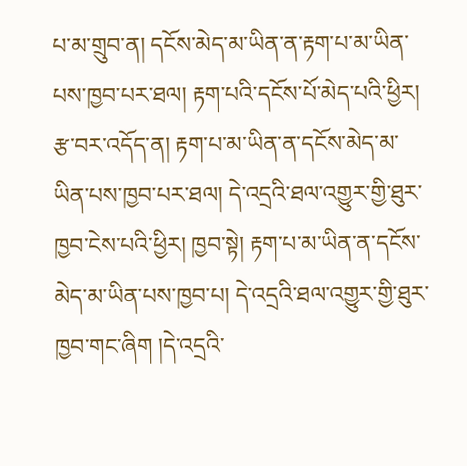པ་མ་གྲུབ་ན། དངོས་མེད་མ་ཡིན་ན་རྟག་པ་མ་ཡིན་པས་ཁྱབ་པར་ཐལ། རྟག་པའི་དངོས་པོ་མེད་པའི་ཕྱིར། རྩ་བར་འདོད་ན། རྟག་པ་མ་ཡིན་ན་དངོས་མེད་མ་ཡིན་པས་ཁྱབ་པར་ཐལ། དེ་འདྲའི་ཐལ་འགྱུར་གྱི་ཐུར་ཁྱབ་ངེས་པའི་ཕྱིར། ཁྱབ་སྟེ། རྟག་པ་མ་ཡིན་ན་དངོས་མེད་མ་ཡིན་པས་ཁྱབ་པ། དེ་འདྲའི་ཐལ་འགྱུར་གྱི་ཐུར་ཁྱབ་གང་ཞིག །དེ་འདྲའི་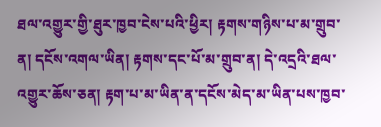ཐལ་འགྱུར་གྱི་ཐུར་ཁྱབ་ངེས་པའི་ཕྱིར། རྟགས་གཉིས་པ་མ་གྲུབ་ན། དངོས་འགལ་ཡིན། རྟགས་དང་པོ་མ་གྲུབ་ན། དེ་འདྲའི་ཐལ་འགྱུར་ཆོས་ཅན། རྟག་པ་མ་ཡིན་ན་དངོས་མེད་མ་ཡིན་པས་ཁྱབ་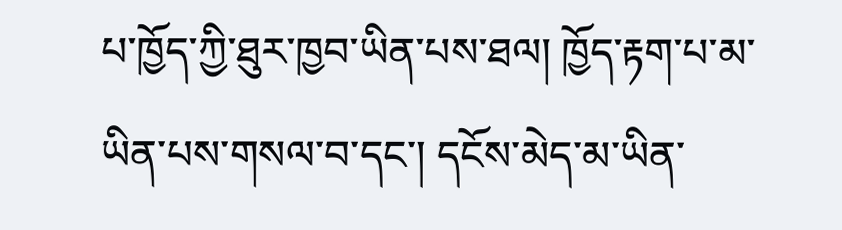པ་ཁྱོད་ཀྱི་ཐུར་ཁྱབ་ཡིན་པས་ཐལ། ཁྱོད་རྟག་པ་མ་ཡིན་པས་གསལ་བ་དང་། དངོས་མེད་མ་ཡིན་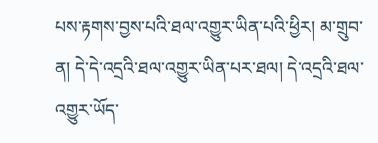པས་རྟགས་བྱས་པའི་ཐལ་འགྱུར་ཡིན་པའི་ཕྱིར། མ་གྲུབ་ན། དེ་དེ་འདྲའི་ཐལ་འགྱུར་ཡིན་པར་ཐལ། དེ་འདྲའི་ཐལ་འགྱུར་ཡོད་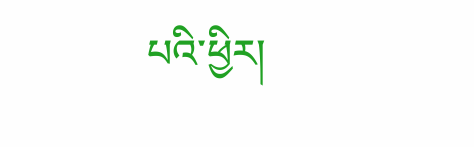པའི་ཕྱིར།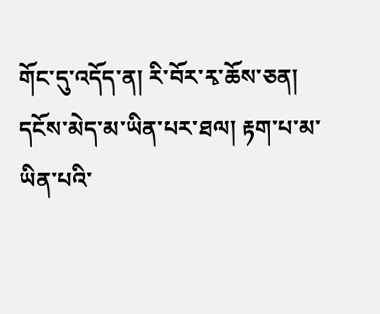གོང་དུ་འདོད་ན། རི་བོར་རྭ་ཆོས་ཅན། དངོས་མེད་མ་ཡིན་པར་ཐལ། རྟག་པ་མ་ཡིན་པའི་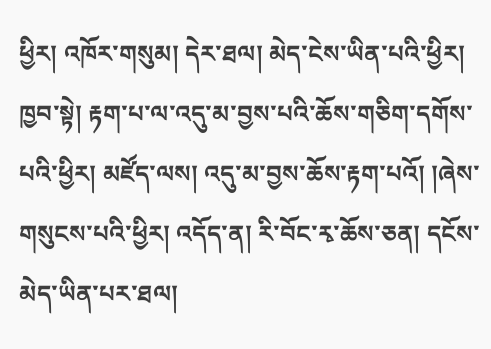ཕྱིར། འཁོར་གསུམ། དེར་ཐལ། མེད་ངེས་ཡིན་པའི་ཕྱིར། ཁྱབ་སྟེ། རྟག་པ་ལ་འདུ་མ་བྱས་པའི་ཆོས་གཅིག་དགོས་པའི་ཕྱིར། མཛོད་ལས། འདུ་མ་བྱས་ཆོས་རྟག་པའོ། །ཞེས་གསུངས་པའི་ཕྱིར། འདོད་ན། རི་བོང་རྭ་ཆོས་ཅན། དངོས་མེད་ཡིན་པར་ཐལ།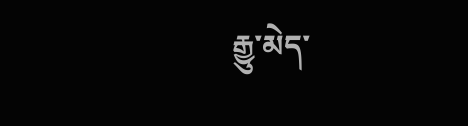རྒྱུ་མེད་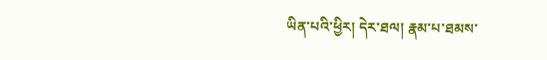ཡིན་པའི་ཕྱིར། དེར་ཐལ། རྣམ་པ་ཐམས་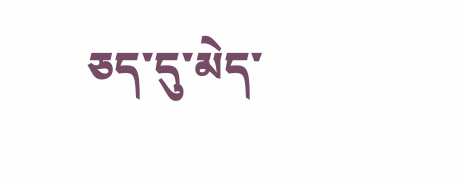ཅད་དུ་མེད་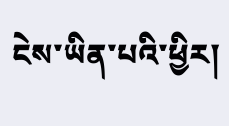ངེས་ཡིན་པའི་ཕྱིར།